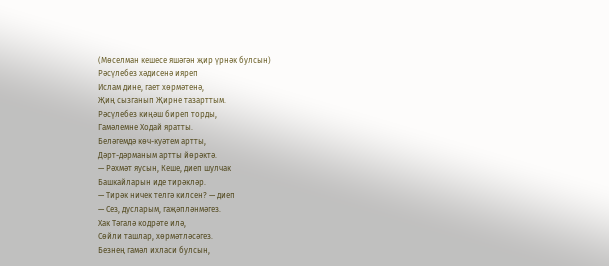(Мөселман кешесе яшәгән җир үрнәк булсын)
Рәсүлебез хәдисенә ияреп
Ислам дине, гает хөрмәтенә,
Җиң сызганып Җирне тазарттым.
Рәсүлебез киңәш биреп торды,
Гамәлемне Ходай яратты.
Беләгемдә көч-куәтем артты,
Дәрт-дәрманым артты йөрәктә.
— Рәхмәт яусын, Кеше, диеп шулчак
Башкайларын иде тирәкләр.
— Тирәк ничек телгә килсен? — диеп
— Сез, дусларым, гаҗәпләнмәгез.
Хак Тәгалә кодрәте илә,
Сөйли ташлар, хөрмәтләсәгез.
Безнең гамәл ихласи булсын,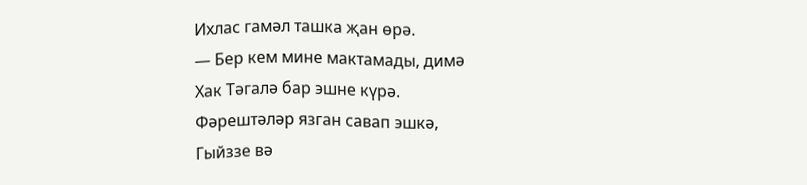Ихлас гамәл ташка җан өрә.
— Бер кем мине мактамады, димә
Хак Тәгалә бар эшне күрә.
Фәрештәләр язган савап эшкә,
Гыйззе вә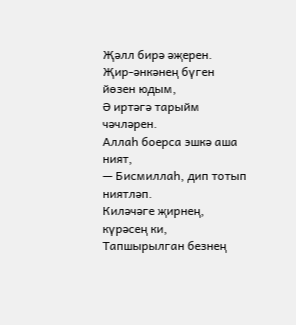Җәлл бирә әҗерен.
Җир-әнкәнең бүген йөзен юдым,
Ә иртәгә тарыйм чәчләрен.
Аллаһ боерса эшкә аша ният,
— Бисмиллаһ, дип тотып ниятләп.
Киләчәге җирнең, күрәсең ки,
Тапшырылган безнең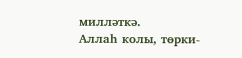милләткә.
Аллаһ колы, төрки-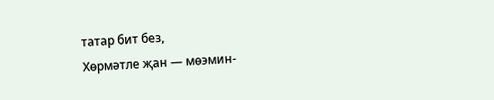татар бит без,
Хөрмәтле җан — мөэмин-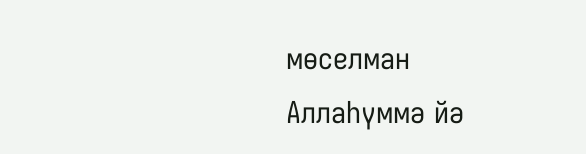мөселман
Аллаһүммә йә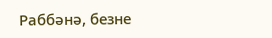Раббәнә, безне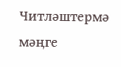Читләштермә мәңге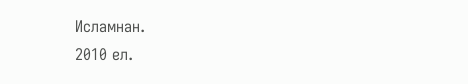Исламнан.
2010 ел.